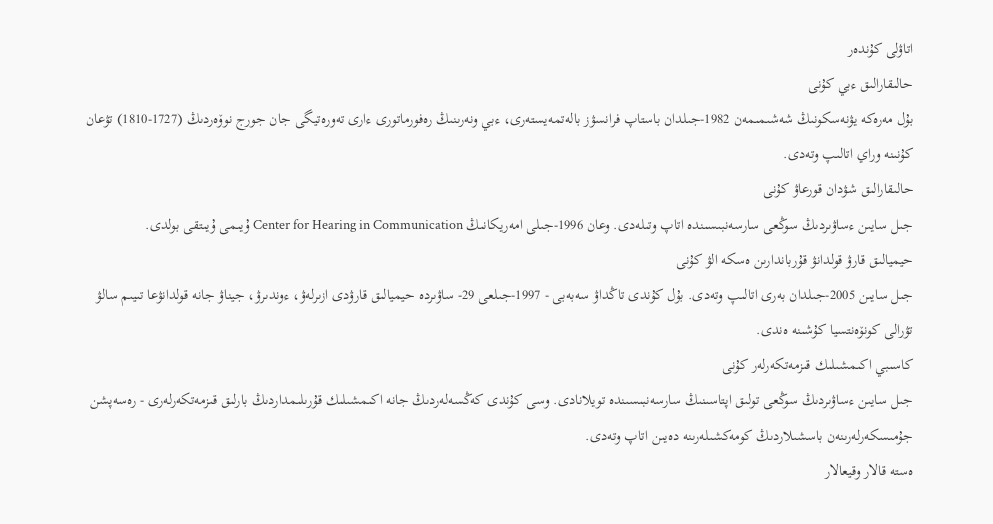اتاۋلى كۇندەر
حالىقارالىق ءبي كۇنى
بۇل مەرەكە يۋنەسكونىڭ شەشىمىمەن 1982-جىلدان باستاپ فرانسۋز بالەتمەيستەرى، ءبي ونەرىنىڭ رەفورماتورى ءارى تەورەتيگى جان جورج نوۆەردىڭ (1727-1810) تۋعان كۇنىنە وراي اتالىپ وتەدى.
حالىقارالىق شۋدان قورعاۋ كۇنى
جىل سايىن ءساۋىردىڭ سوڭعى سارسەنبىسىندە اتاپ وتىلەدى. وعان 1996-جىلى امەريكانىڭ Center for Hearing in Communication ۇيىمى ۇيىتقى بولدى.
حيميالىق قارۋ قولدانۋ قۇرباندارىن ەسكە الۋ كۇنى
جىل سايىن 2005-جىلدان بەرى اتالىپ وتەدى. بۇل كۇندى تاڭداۋ سەبەبى - 1997-جىلعى 29- ساۋىردە حيميالىق قارۋدى ازىرلەۋ، ءوندىرۋ، جيناۋ جانە قولدانۋعا تىيىم سالۋ تۋرالى كونۆەنتسيا كۇشىنە ەندى.
كاسىبي اكىمشىلىك قىزمەتكەرلەر كۇنى
جىل سايىن ءساۋىردىڭ سوڭعى تولىق اپتاسىنىڭ سارسەنبىسىندە تويلانادى. وسى كۇندى كەڭسەلەردىڭ جانە اكىمشىلىك قۇرىلىمداردىڭ بارلىق قىزمەتكەرلەرى - رەسەپشن جۇمىسكەرلەرىنەن باسشىلاردىڭ كومەكشىلەرىنە دەيىن اتاپ وتەدى.
ەستە قالار وقيعالار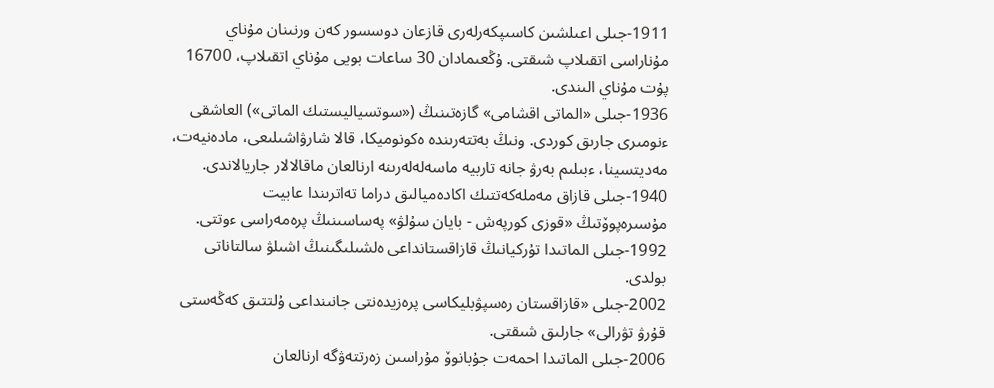1911-جىلى اعىلشىن كاسىپكەرلەرى قازعان دوسسور كەن ورنىنان مۇناي مۇناراسى اتقىلاپ شىقتى. ۇڭعىمادان 30 ساعات بويى مۇناي اتقىلاپ، 16700 پۇت مۇناي الىندى.
1936-جىلى «الماتى اقشامى» گازەتىنىڭ («سوتسياليستىك الماتى») العاشقى ءنومىرى جارىق كوردى. ونىڭ بەتتەرىندە ەكونوميكا، قالا شارۋاشىلىعى، مادەنيەت، مەديتسينا، ءبىلىم بەرۋ جانە تاربيە ماسەلەلەرىنە ارنالعان ماقالالار جاريالاندى.
1940-جىلى قازاق مەملەكەتتىك اكادەميالىق دراما تەاترىندا عابيت مۇسىرەپوۆتىڭ «قوزى كورپەش - بايان سۇلۋ» پەساسىنىڭ پرەمەراسى ءوتتى.
1992-جىلى الماتىدا تۇركيانىڭ قازاقستانداعى ەلشىلىگىنىڭ اشىلۋ سالتاناتى بولدى.
2002-جىلى «قازاقستان رەسپۋبليكاسى پرەزيدەنتى جانىنداعى ۇلتتىق كەڭەستى قۇرۋ تۋرالى» جارلىق شىقتى.
2006-جىلى الماتىدا احمەت جۇبانوۆ مۇراسىن زەرتتەۋگە ارنالعان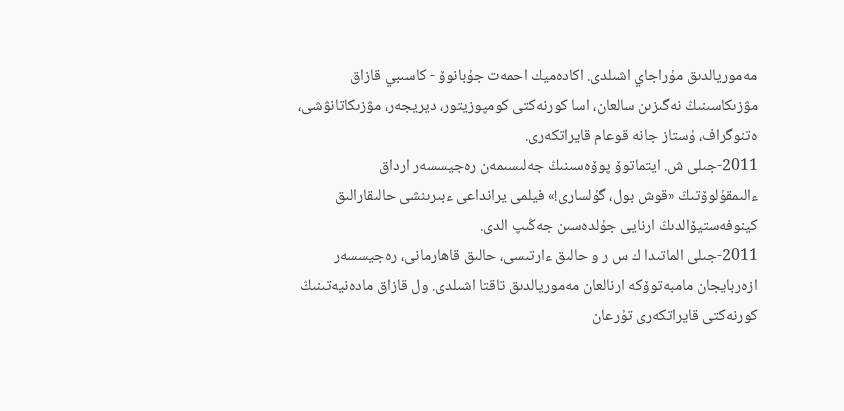مەموريالدىق مۇراجاي اشىلدى. اكادەميك احمەت جۇبانوۆ - كاسىبي قازاق مۋزىكاسىنىڭ نەگىزىن سالعان، اسا كورنەكتى كومپوزيتور، ديريجەر، مۋزىكاتانۋشى، ەتنوگراف، ۇستاز جانە قوعام قايراتكەرى.
2011-جىلى ش. ايتماتوۆ پوۆەسىنىڭ جەلىسىمەن رەجيسسەر ارداق ءالىمقۇلوۆتىڭ «قوش بول، گۇلسارى!» فيلمى يرانداعى ءبىرىنشى حالىقارالىق كينوفەستيۆالدىڭ ارنايى جۇلدەسىن جەڭىپ الدى.
2011-جىلى الماتىدا ك س ر و حالىق ءارتىسى، حالىق قاھارمانى، رەجيسسەر ازەربايجان مامبەتوۆكە ارنالعان مەموريالدىق تاقتا اشىلدى. ول قازاق مادەنيەتىنىڭ كورنەكتى قايراتكەرى تۇرعان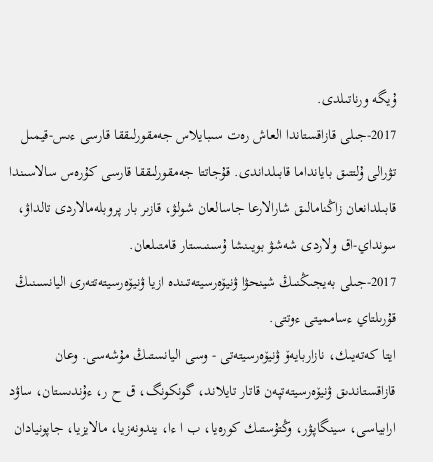ۇيگە ورناتىلدى.
2017-جىلى قازاقستاندا العاش رەت سىبايلاس جەمقورلىققا قارسى ءىس-قيمىل تۋرالى ۇلتتىق بايانداما قابىلداندى. قۇجاتتا جەمقورلىققا قارسى كۇرەس سالاسىندا قابىلدانعان زاڭنامالىق شارالارعا جاسالعان شولۋ، قازىر بار پروبلەمالاردى تالداۋ، سونداي-اق ولاردى شەشۋ بويىنشا ۇسىنىستار قامتىلعان.
2017-جىلى بەيجىڭنىڭ شينحۋا ۋنيۆەرسيتەتىندە ازيا ۋنيۆەرسيتەتتەرى اليانسىنىڭ قۇرىلتاي ءسامميتى ءوتتى.
ايتا كەتەيىك، نازاربايەۆ ۋنيۆەرسيتەتى - وسى اليانستىڭ مۇشەسى. وعان قازاقستاندىق ۋنيۆەرسيتەتپەن قاتار تايلاند، گونكونگ، ق ح ر، ءۇندىستان، ساۋد ارابياسى، سينگاپۋر، وڭتۇستىك كورەيا، ب ا ءا، يندونەزيا، مالايزيا، جاپونيادان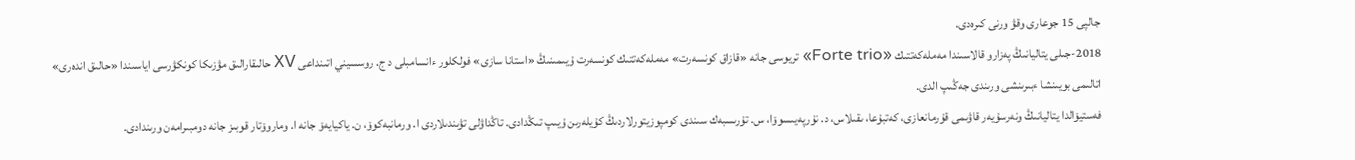جالپى 15 جوعارى وقۋ ورنى كىرەدى.
2018-جىلى يتاليانىڭ پەزارو قالاسىندا مەملەكەتتىك «Forte trio» تريوسى جانە «قازاق كونسەرت» مەملەكەتتىك كونسەرت ۇيىمىنىڭ «استانا سازى» فولكلور ءانسامبلى د ج. روسسيني اتىنداعى ⅩⅤ حالىقارالىق مۋزىكا كونكۋرسى اياسىندا «حالىق اندەرى» اتالىمى بويىنشا ءبىرىنشى ورىندى جەڭىپ الدى.
فەستيۆالدا يتاليانىڭ ونەرسۇيەر قاۋىمى قۇرمانعازى، كەتبۇعا، ىقىلاس، د. نۇرپەيىسوۆا، س. تۇرىسبەك سىندى كومپوزيتورلاردىڭ كۇيلەرىن ۇيىپ تىڭدادى. تاڭداۋلى تۋىندىلاردى ا. ورمانبەكوۆ، ن. ياكيايەۆ جانە ا. وماروۆتار قوبىز جانە دومبىرامەن ورىندادى.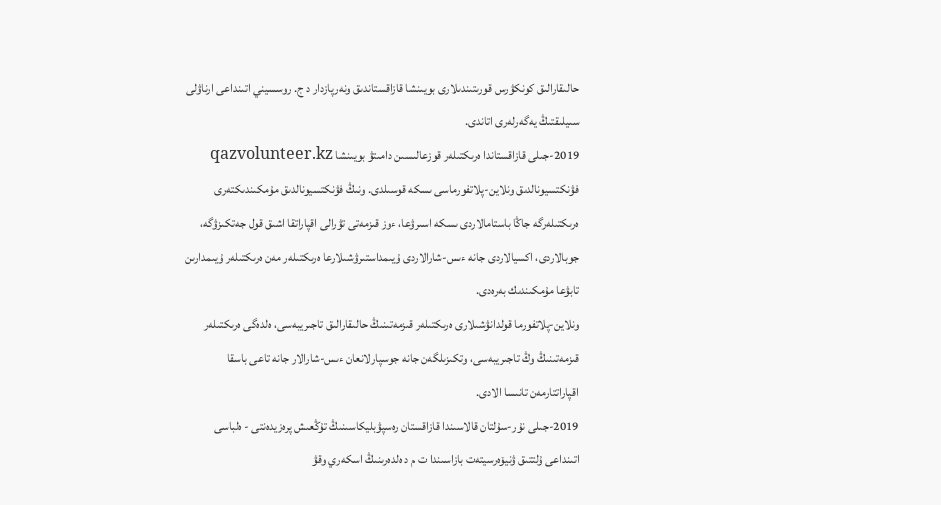حالىقارالىق كونكۋرس قورىتىندىلارى بويىنشا قازاقستاندىق ونەرپازدار د ج. روسسيني اتىنداعى ارناۋلى سىيلىقتىڭ يەگەرلەرى اتاندى.
2019-جىلى قازاقستاندا ەرىكتىلەر قوزعالىسىن دامىتۋ بويىنشا qazvolunteer.kz فۋنكتسيونالدىق ونلاين-پلاتفورماسى ىسكە قوسىلدى. ونىڭ فۋنكتسيونالدىق مۇمكىندىكتەرى ەرىكتىلەرگە جاڭا باستامالاردى ىسكە اسىرۋعا، ءوز قىزمەتى تۋرالى اقپاراتقا اشىق قول جەتكىزۋگە، جوبالاردى، اكسيالاردى جانە ءىس-شارالاردى ۇيىمداستىرۋشىلارعا ەرىكتىلەر مەن ەرىكتىلەر ۇيىمدارىن تابۋعا مۇمكىندىك بەرەدى.
ونلاين-پلاتفورما قولدانۋشىلارى ەرىكتىلەر قىزمەتىنىڭ حالىقارالىق تاجىريبەسى، ەلدەگى ەرىكتىلەر قىزمەتىنىڭ وڭ تاجىريبەسى، وتكىزىلگەن جانە جوسپارلانعان ءىس-شارالار جانە تاعى باسقا اقپاراتتارمەن تانىسا الادى.
2019-جىلى نۇر-سۇلتان قالاسىندا قازاقستان رەسپۋبليكاسىنىڭ تۇڭعىش پرەزيدەنتى - ەلباسى اتىنداعى ۇلتتىق ۋنيۆەرسيتەت بازاسىندا ت م د ەلدەرىنىڭ اسكەري وقۋ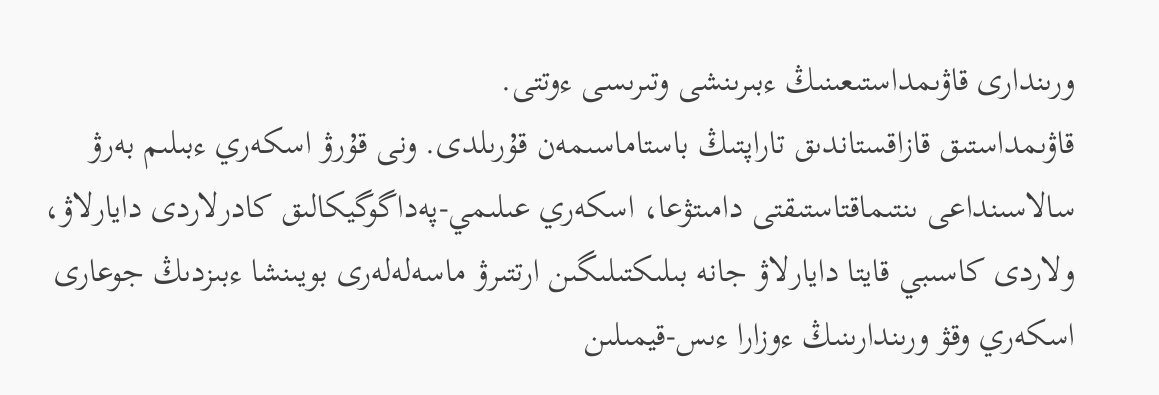ورىندارى قاۋىمداستىعىنىڭ ءبىرىنشى وتىرىسى ءوتتى.
قاۋىمداستىق قازاقستاندىق تاراپتىڭ باستاماسىمەن قۇرىلدى. ونى قۇرۋ اسكەري ءبىلىم بەرۋ سالاسىنداعى ىنتىماقتاستىقتى دامىتۋعا، اسكەري عىلىمي-پەداگوگيكالىق كادرلاردى دايارلاۋ، ولاردى كاسىبي قايتا دايارلاۋ جانە بىلىكتىلىگىن ارتتىرۋ ماسەلەلەرى بويىنشا ءبىزدىڭ جوعارى اسكەري وقۋ ورىندارىنىڭ ءوزارا ءىس-قيمىلىن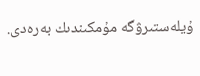ۇيلەستىرۋگە مۇمكىندىك بەرەدى.